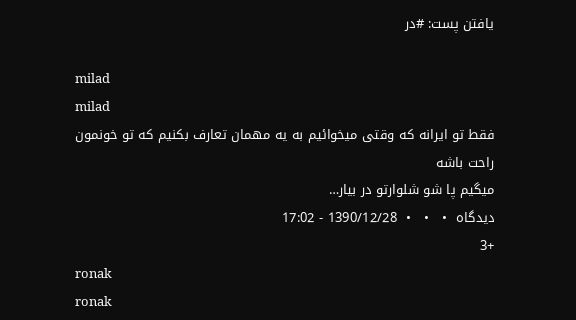یافتن پست: #در

milad
milad
فقط تو ایرانه که وقتی میخوائیم به یه مهمان تعارف بکنیم که تو خونمون راحت باشه
میگیم پا شو شلوارتو در بیار…
دیدگاه  •   •   •  1390/12/28 - 17:02
+3
ronak
ronak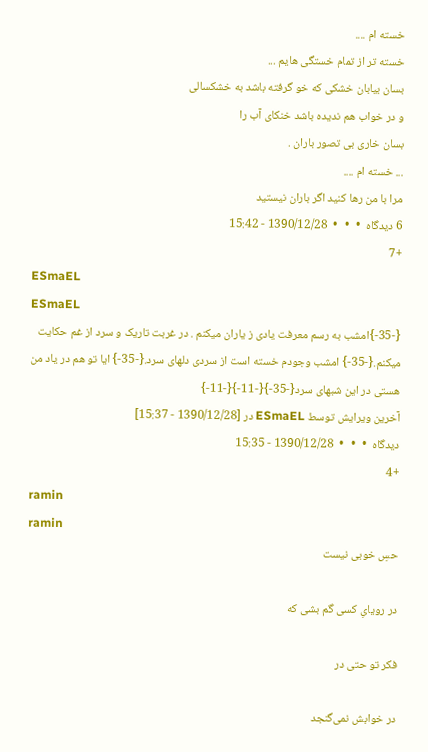خسته ام ....
خسته تر از تمام خستگی هایم ...
بسان بیابان خشکی که خو گرفته باشد به خشکسالی
و در خواب هم ندیده باشد خنکای آب را
بسان خاری بی تصور باران .
... خسته ام ....
مرا با من رها کنید اگر باران نیستید
6 دیدگاه  •   •   •  1390/12/28 - 15:42
+7
ESmaEL
ESmaEL
{-35-}امشب به رسم معرفت یادی ز یاران میکنم . در غربت تاریک و سرد از غم حکایت میکنم.{-35-} امشب وجودم خسته است از سردی دلهای سرد.{-35-} ایا تو هم در یاد من هستی در این شبهای سرد{-35-}{-11-}{-11-}
آخرین ویرایش توسط ESmaEL در [1390/12/28 - 15:37]
دیدگاه  •   •   •  1390/12/28 - 15:35
+4
ramin
ramin
حسِ خوبی نیست

در رویایِ کسی‌ گم بشی‌ که

فکر تو حتی در

در خوابش نمی‌‌گنجد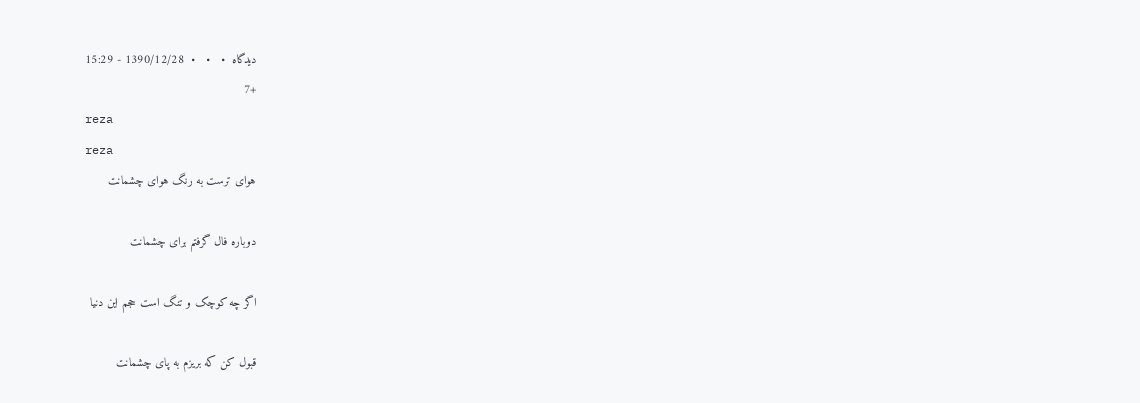دیدگاه  •   •   •  1390/12/28 - 15:29
+7
reza
reza
هوای ترست به رنگ هوای چشمانت

دوباره فال گرفتم برای چشمانت

اگر چه کوچک و تنگ است حجم این دنیا

قبول کن که بریزم به پای چشمانت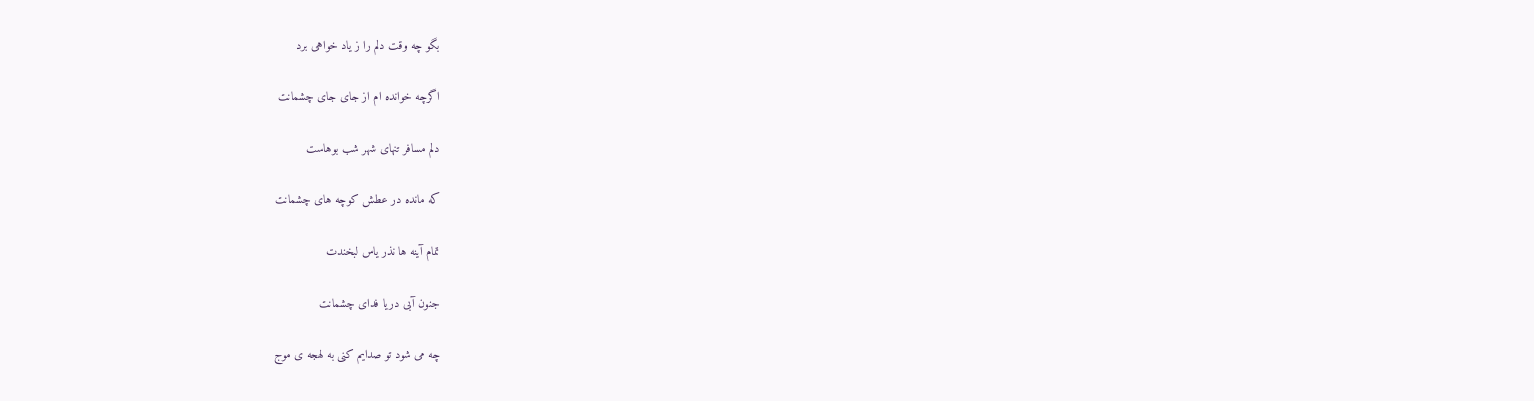بگو چه وقت دلم را ز یاد خواهی برد

اگرچه خوانده ام از جای جای چشمانت

دلم مسافر تنهای شهر شب بوهاست

که مانده در عطش کوچه های چشمانت

تمام آینه ها نذر یاس لبخندت

جنون آبی دریا فدای چشمانت

چه می شود تو صدایم کنی به لهجه ی موج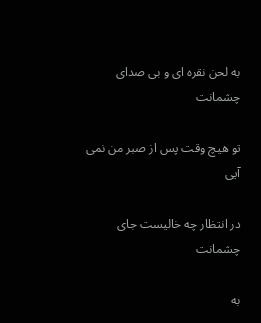به لحن نقره ای و بی صدای چشمانت

تو هیچ وقت پس از صبر من نمی آیی

در انتظار چه خالیست جای چشمانت

به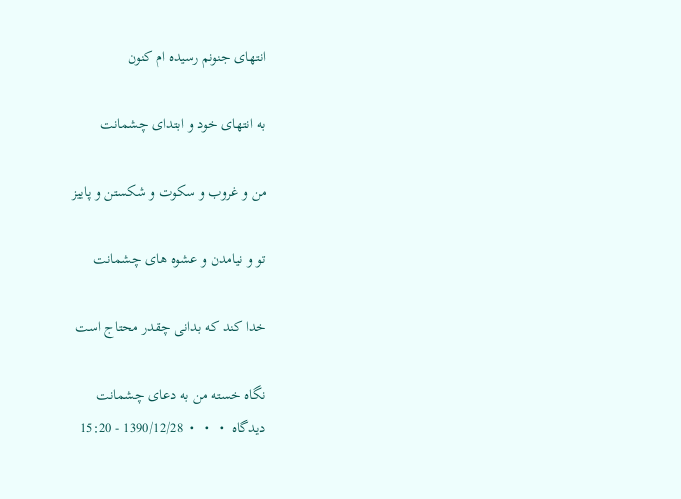انتهای جنونم رسیده ام کنون

به انتهای خود و ابتدای چشمانت

من و غروب و سکوت و شکستن و پاییز

تو و نیامدن و عشوه های چشمانت

خدا کند که بدانی چقدر محتاج است

نگاه خسته من به دعای چشمانت
دیدگاه  •   •   •  1390/12/28 - 15:20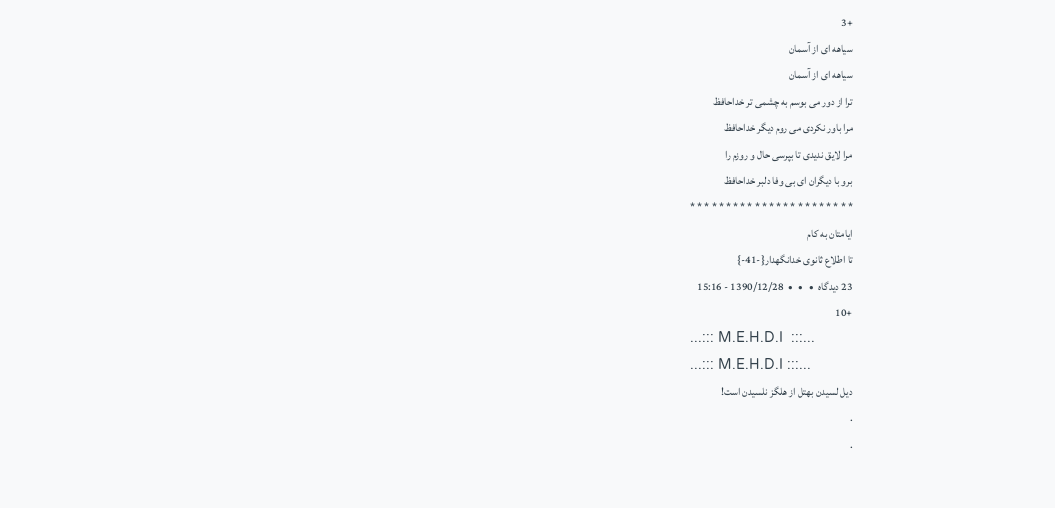+3
سیاهه ای از آسمان
سیاهه ای از آسمان
ترا از دور می بوسم به چشمی تر خداحافظ
مرا باور نکردی می روم دیگر خداحافظ
مرا لایق ندیدی تا بپرسی حال و روزم را
برو با دیگران ای بی وفا دلبر خداحافظ
* * * * * * * * * * * * * * * * * * * * * * *
ایامتان به کام
تا اطلاع ثانوی خدانگهدار{-41-}
23 دیدگاه  •   •   •  1390/12/28 - 15:16
+10
...::: M.E.H.D.I  :::...
...::: M.E.H.D.I :::...
دیل لسیدن بهتل از هلگز نلسیدن است!
.
.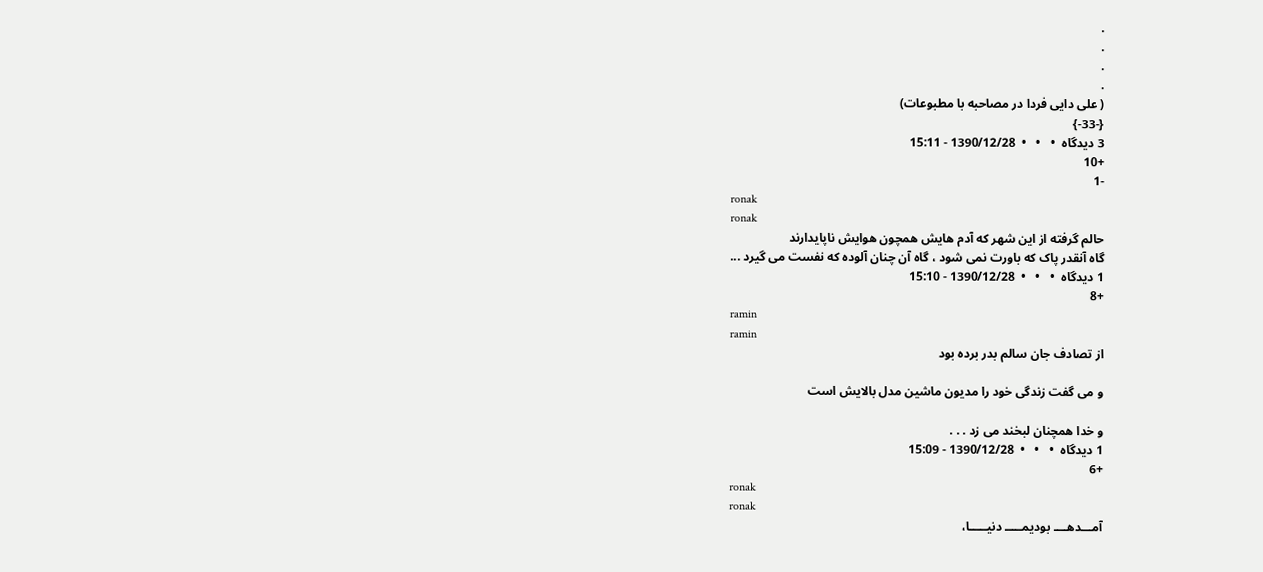.
.
.
.
( علی دایی فردا در مصاحبه با مطبوعات)
{-33-}
3 دیدگاه  •   •   •  1390/12/28 - 15:11
+10
-1
ronak
ronak
حالم گرفته از این شهر که آدم هایش همچون هوایش ناپایدارند
گاه آنقدر پاک که باورت نمی شود ، گاه آن چنان آلوده که نفست می گیرد ...
1 دیدگاه  •   •   •  1390/12/28 - 15:10
+8
ramin
ramin
از تصادف جان سالم بدر برده بود

و می گفت زندگی خود را مدیون ماشین مدل بالایش است

و خدا همچنان لبخند می زد . . .
1 دیدگاه  •   •   •  1390/12/28 - 15:09
+6
ronak
ronak
آمـــدهــــ بوديمـــــ دنيـــــا،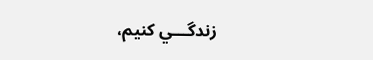زندگـــي كنيم،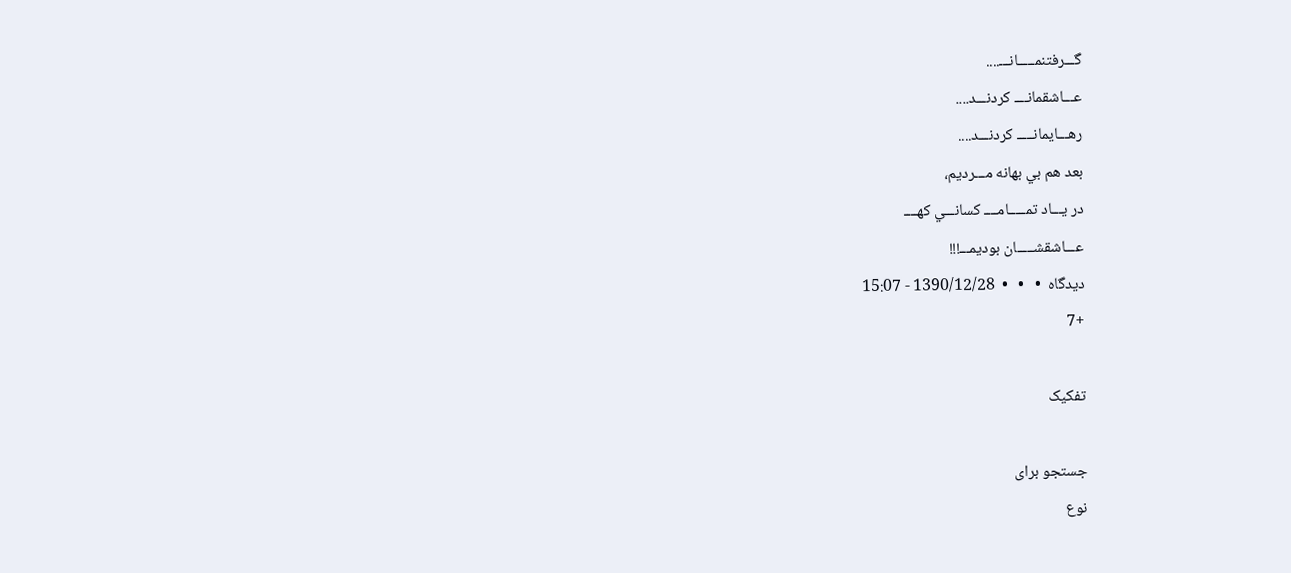گـــرفتنمـــــانـــ....
عـــاشقمانــــ كردنـــد....
رهـــايمانـــــ كردنـــد....
بعد هم بي بهانه مـــرديم،
در يـــاد تمـــــامــــ كسانـــي كهــــ
عـــاشقشـــــان بوديمـــ!!!
دیدگاه  •   •   •  1390/12/28 - 15:07
+7

تفکیک

جستجو برای
نوع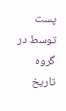پست توسط در گروه تاریخ